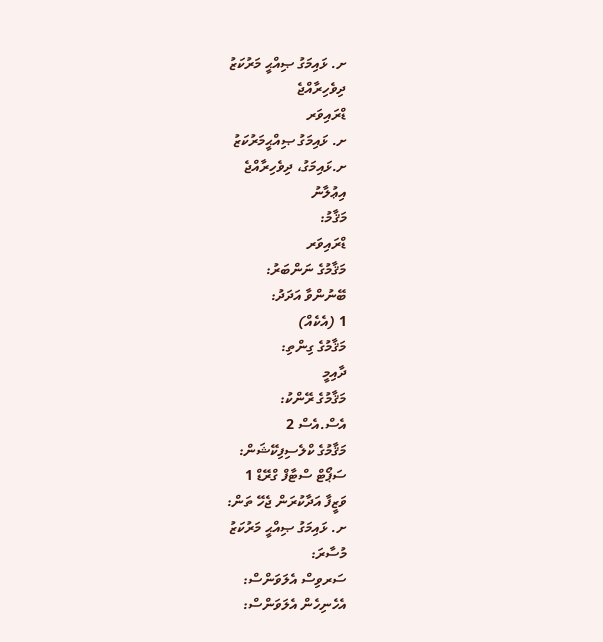ށ. ޅައިމަގު ޞިއްޙީ މަރުކަޒު
ދިވެހިރާއްޖެ
ޑްރައިވަރ
ށ. ޅައިމަގު ޞިއްޙީމަރުކަޒު
ށ.ޅައިމަގު، ދިވެހިރާއްޖެ
އިޢުލާނު
މަޤާމު:
ޑްރައިވަރ
މަޤާމުގެ ނަންބަރު:
ބޭނުންވާ އަދަދު:
1 (އެކެއް)
މަޤާމުގެ ގިންތި:
ދާއިމީ
މަޤާމުގެ ރޭންކު:
އެސް.އެސް 2
މަޤާމުގެ ކްލެސިފިކޭޝަން:
ސަޕޯޓް ސްޓާފް ގްރޭޑް 1
ވަޒީފާ އަދާކުރަން ޖެހޭ ތަން:
ށ. ޅައިމަގު ޞިއްޙީ މަރުކަޒު
މުސާރަ:
ސަރވިސް އެލަވަންސް:
އެހެނިހެން އެލަވަންސް: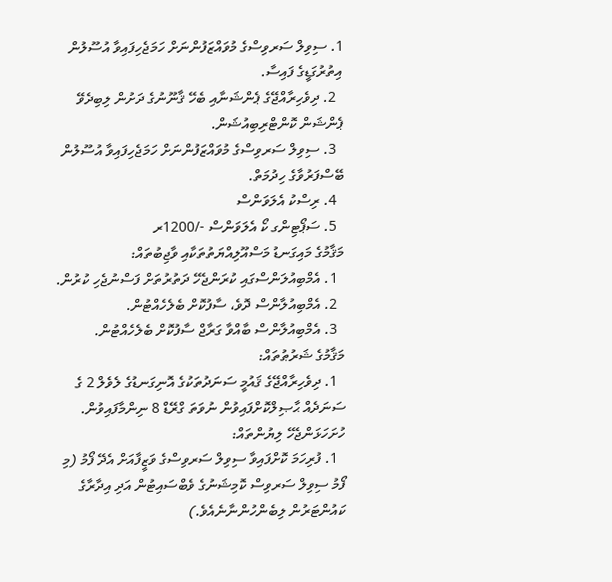1. ސިވިލް ސަރވިސްގެ މުވައްޒަފުންނަށް ހަމަޖެހިފައިވާ އުސޫލުން އިތުރުގަޑީގެ ފައިސާ.
  2. ދިވެހިރާއްޖޭގެ ޕެންޝަނާއި ބެހޭ ޤާނޫނުގެ ދަށުން ލިބިދެވޭ ޕެންޝަން ކޮންޓްރިބިއުޝަން.
  3. ސިވިލް ސަރވިސްގެ މުވައްޒަފުންނަށް ހަމަޖެހިފައިވާ އުސޫލުން ބޭސްފަރުވާގެ ހިދުމަތް.
  4. ރިސްކު އެލަވަންސް
  5. ސަޕޯޓިންގ ކޯ އެލަވަންސް -/1200ރ
މަޤާމުގެ މައިގަނޑު މަސްއޫލިއްޔަތުތަކާއި ވާޖިބުތައް:
  1. އެމްބިއުލަންސްގައި ކުރަންޖެހޭ ދަތުރުތަށް ފަސްނުޖެހި ކުރުން.
  2. އެމްބިއުލާންސް ދޮވެ، ސާފުކޮށް ބެލެހެއްޓުން.
  3. އެމްބިއުލާންސް ބާއްވާ ގަރާޖް ސާފުކޮށް ބެލެހެއްޓުން.
މަޤާމުގެ ޝަރުޠުތައް:
  1. ދިވެހިރާއްޖޭގެ ޤައުމީ ސަނަދުތަކުގެ އޮނިގަނޑުގެ ލެވެލް 2 ގެ ސަނަދެއް ޙާޞިލްކޮށްފައިވުން ނުވަތަ ގްރޭޑް 8 ނިންމާފައިވުން.
ހުށަހަޅަންޖެހޭ ލިޔުންތައް:
  1. ފުރިހަމަ ކޮށްފައިވާ ސިވިލް ސަރވިސްގެ ވަޒީފާއަށް އެދޭ ފޯމު (މި ފޯމު ސިވިލް ސަރވިސް ކޮމިޝަނުގެ ވެބްސައިޓުން އަދި އިދާރާގެ ކައުންޓަރުން ލިބެންހުންނާނެއެވެ.)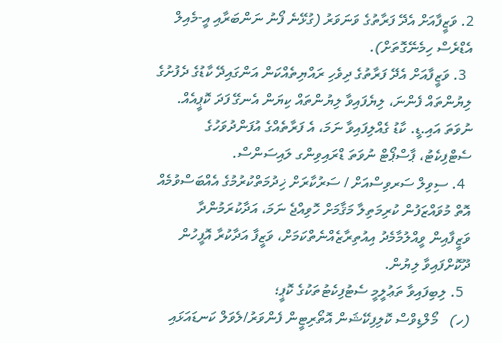2. ވަޒީފާއަށް އެދޭ ފަރާތުގެ ވަނަވަރު (ގުޅޭނެ ފޯނު ނަންބަރާއި އީ-މެއިލް އެޑްރެސް ހިމެނޭގޮތަށް).
  3. ވަޒީފާއަށް އެދޭ ފަރާތުގެ ދިވެހި ރައްޔިތެއްކަން އަންގައިދޭ ކާޑުގެ ދެފުށުގެ ލިޔުންތައް ފެންނަ، ލިޔެފައިވާ ލިޔުންތައް ކިޔަން އެނގޭ ފަދަ ކޮޕީއެއް. ނުވަތަ އައި.ޑީ. ކާޑު ގެއްލިފައިވާ ނަމަ، އެ ފަރާތެއްގެ އުފަންދުވަހުގެ ސެޓްފިކެޓު، ޕާސްޕޯޓް ނުވަތަ ޑްރައިވިންގ ލައިސަންސް.
  4. ސިވިލް ސަރވިސްއަށް / ސަރުކާރަށް ޚިދުމަތްކުރުމުގެ އެއްބަސްވުމެއް އޮތް މުވައްޒަފުން ކުރިމަތިލާ މަޤާމަށް ހޮވިއްޖެ ނަމަ، އަދާކުރަމުންދާ ވަޒީފާއިން ވީއްލުމާމެދު އިއުތިރާޒެއްނެތްކަމަށް، ވަޒީފާ އަދާކުރާ އޮފީހުން ދޫކޮށްފައިވާ ލިޔުން.
  5. ލިބިފައިވާ ތަޢުލީމީ ސެޓުފިކެޓުތަކުގެ ކޮޕީ؛
(ހ)   މޯލްޑިވްސް ކޮލިފިކޭޝަން އޮތޯރިޓީން ފެންވަރު/ލެވަލް ކަނޑައަޅައި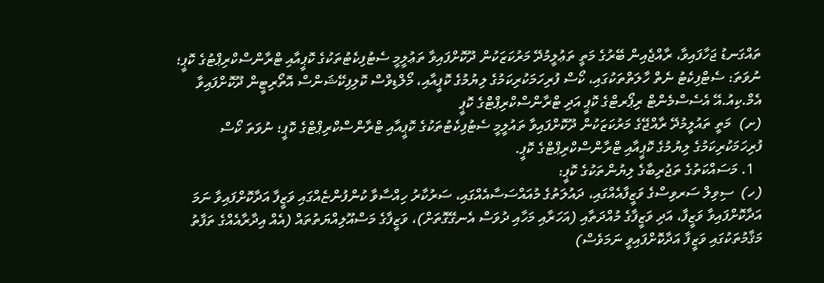ތައްގަނޑު ޖަހާފައިވާ، ރާއްޖެއިން ބޭރުގެ މަތީ ތަޢުލީމުދޭ މަރުކަޒަކުން ދޫކޮށްފައިވާ ތަޢުލީމީ ސެޓުފިކެޓުތަކުގެ ކޮޕީއާއި ޓްރާންސްކްރިޕްޓުގެ ކޮޕީ؛ ނުވަތަ: ސެޓްފިކެޓު ނެތް ހާލަތްތަކުގައި، ކޯސް ފުރިހަމަކުރިކަމުގެ ލިޔުމުގެ ކޮޕީއާއި، މޯލްޑިވްސް ކޮލިފިކޭޝަންސް އޮތޯރިޓީން ދޫކޮށްފައިވާ އެމް.ކިއު.އޭ އެސެސްމެންޓް ރިޕޯރޓްގެ ކޮޕީ އަދި ޓްރާންސްކްރިޕްޓްގެ ކޮޕީ
(ށ)  މަތީ ތައުލީމުދޭ ރާއްޖޭގެ މަރުކަޒަކުން ދޫކޮށްފައިވާ ތައުލީމީ ސެޓުފިކެޓުތަކުގެ ކޮޕީއާއި ޓްރާންސްކްރިޕްޓްގެ ކޮޕީ؛ ނުވަތަ ކޯސް ފުރިހަމަކުރިކަމުގެ ލިޔުމުގެ ކޮޕީއާއި ޓްރާންސްކްރިޕްޓްގެ ކޮޕީ.
  1. މަސައްކަތުގެ ތަޖުރިބާގެ ލިޔުންތަކުގެ ކޮޕީ:
(ހ)  ސިވިލް ސަރވިސްގެ ވަޒީފާއެއްގައި، ދައުލަތުގެ މުއައްސަސާއެއްގައި، ސަރުކާރު ހިއްސާވާ ކުންފުންޏެއްގައި ވަޒީފާ އަދާކޮށްފައިވާ ނަމަ އަދާކޮށްފައިވާ ވަޒީފާ، އަދި ވަޒީފާގެ މުއްދަތާއި (އަހަރާއި މަހާއި ދުވަސް އެނގޭގޮތަށް)، ވަޒީފާގެ މަސްއޫލިއްޔަތުތައް (އެއް އިދާރާއެއްގެ ތަފާތު މަޤާމުތަކުގައި ވަޒީފާ އަދާކޮށްފައިވީ ނަމަވެސް)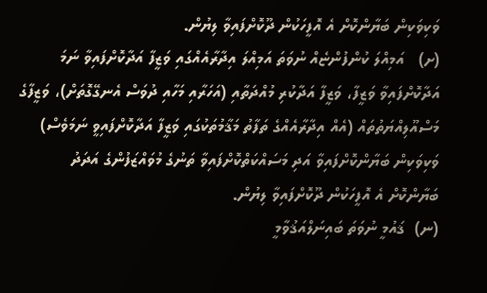ވަކިވަކިން ބަޔާންކޮށް އެ އޮފީހަކުން ދޫކޮށްފައިވާ ލިޔުން.
(ށ)   އަމިއްލަ ކުންފުންޏެއް ނުވަތަ އަމިއްލަ އިދާރާއެއްގައި ވަޒީފާ އަދާކޮށްފައިވާ ނަމަ އަދާކޮށްފައިވާ ވަޒީފާ، ވަޒީފާ އަދާކުރި މުއްދަތާއި (އަހަރާއި މަހާއި ދުވަސް އެނގޭގޮތަށް)، ވަޒީފާގެ މަސްއޫލިއްޔަތުތައް (އެއް އިދާރާއެއްގެ ތަފާތު މަޤާމުތަކުގައި ވަޒީފާ އަދާކޮށްފައިވީ ނަމަވެސް) ވަކިވަކިން ބަޔާންކޮށްފައިވާ އަދި މަސައްކަތްކޮށްފައިވާ ތަނުގެ މުވައްޒަފުންގެ އަދަދު ބަޔާންކޮށް އެ އޮފީހަކުން ދޫކޮށްފައިވާ ލިޔުން.
(ނ)  ޤައުމީ ނުވަތަ ބައިނަލްއަޤުވާމީ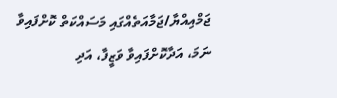ޖަމްއިއްޔާ/ޖަމާއަތެއްގައި މަސައްކަތް ކޮށްފައިވާ ނަމަ، އަދާކޮށްފައިވާ ވަޒީފާ، އަދި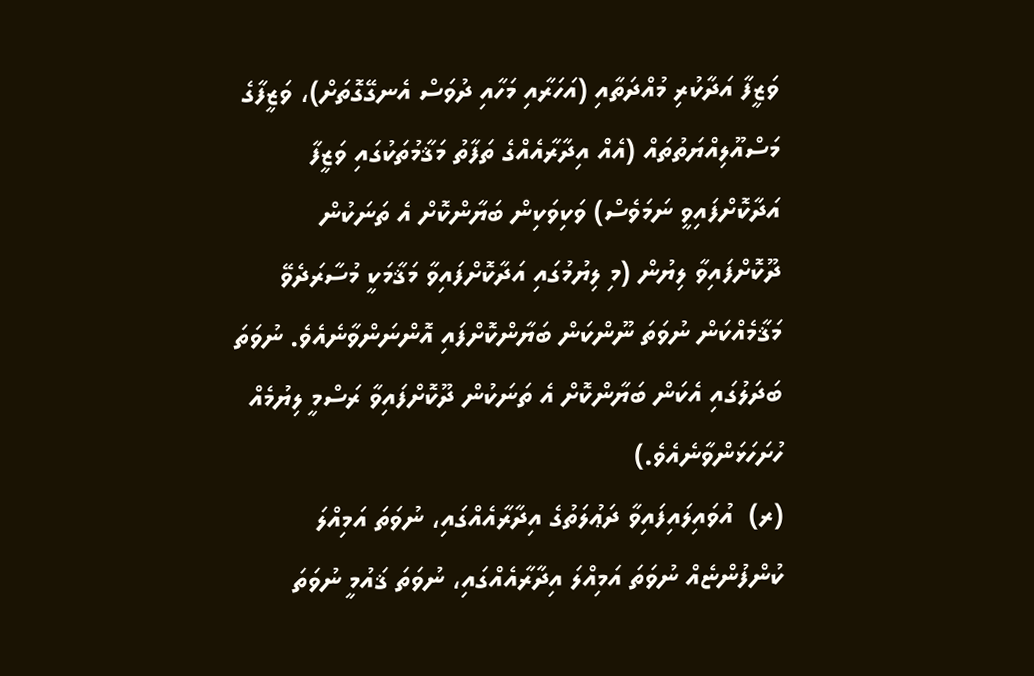ވަޒީފާ އަދާކުރި މުއްދަތާއި (އަހަރާއި މަހާއި ދުވަސް އެނގޭގޮތަށް)، ވަޒީފާގެ މަސްއޫލިއްޔަތުތައް (އެއް އިދާރާއެއްގެ ތަފާތު މަޤާމުތަކުގައި ވަޒީފާ އަދާކޮށްފައިވީ ނަމަވެސް) ވަކިވަކިން ބަޔާންކޮށް އެ ތަނަކުން ދޫކޮށްފައިވާ ލިޔުން (މި ލިޔުމުގައި އަދާކޮށްފައިވާ މަޤާމަކީ މުސާރަދެވޭ މަޤާމެއްކަން ނުވަތަ ނޫންކަން ބަޔާންކޮށްފައި އޮންނަންވާނެއެވެ. ނުވަތަ ބަދަލުގައި އެކަން ބަޔާންކޮށް އެ ތަނަކުން ދޫކޮށްފައިވާ ރަސްމީ ލިޔުމެއް ހުށަހަޅަންވާނެއެވެ.)
(ރ)  އުވައިލައިފައިވާ ދަޢުލަތުގެ އިދާރާއެއްގައި، ނުވަތަ އަމިއްލަ ކުންފުންޏެއް ނުވަތަ އަމިއްލަ އިދާރާއެއްގައި، ނުވަތަ ޤައުމީ ނުވަތަ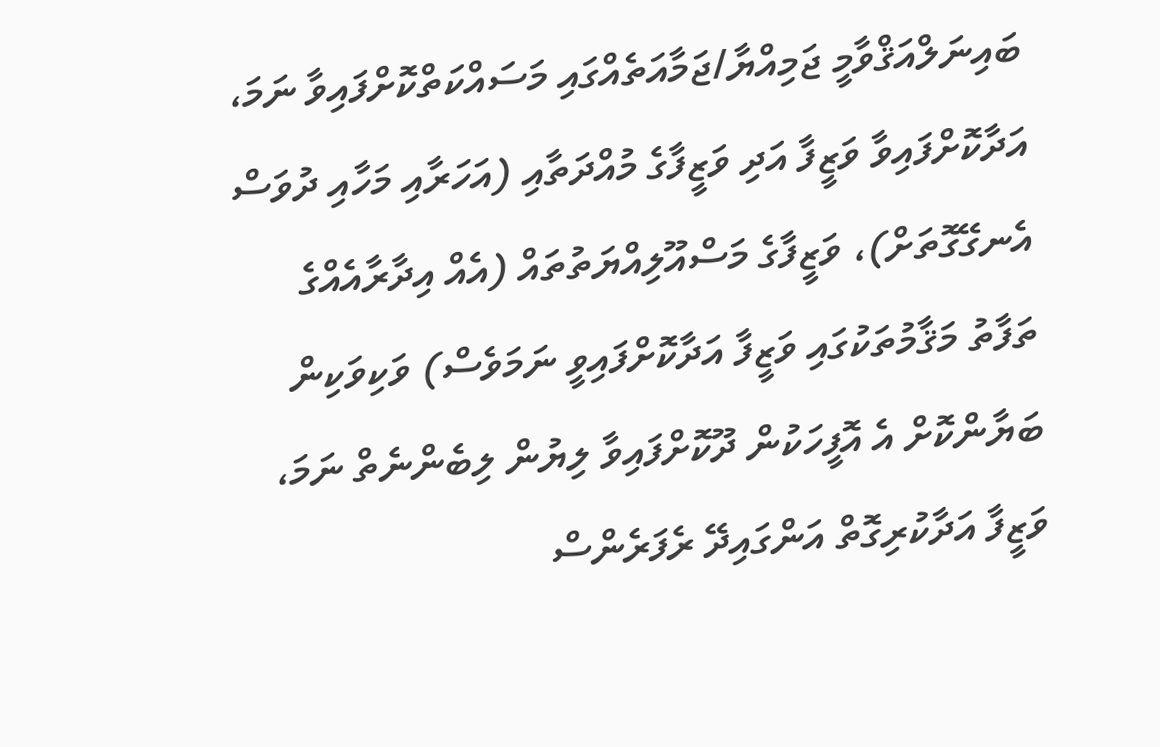ބައިނަލްއަޤްވާމީ ޖަމިއްޔާ/ޖަމާއަތެއްގައި މަސައްކަތްކޮށްފައިވާ ނަމަ،  އަދާކޮށްފައިވާ ވަޒީފާ އަދި ވަޒީފާގެ މުއްދަތާއި (އަހަރާއި މަހާއި ދުވަސް އެނގޭގޮތަށް)، ވަޒީފާގެ މަސްއޫލިއްޔަތުތައް (އެއް އިދާރާއެއްގެ ތަފާތު މަޤާމުތަކުގައި ވަޒީފާ އަދާކޮށްފައިވީ ނަމަވެސް) ވަކިވަކިން ބަޔާންކޮށް އެ އޮފީހަކުން ދޫކޮށްފައިވާ ލިޔުން ލިބެންނެތް ނަމަ، ވަޒީފާ އަދާކުރިގޮތް އަންގައިދޭ ރެފަރެންސް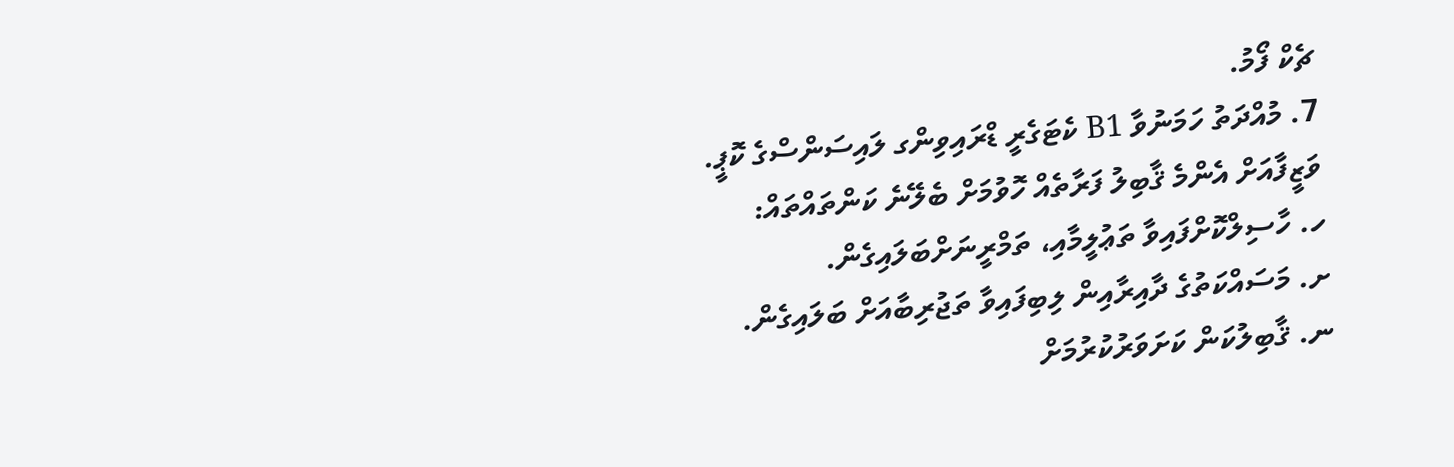ޗެކް ފޯމު.
7. މުއްދަތު ހަމަނުވާ B1 ކެޓަގެރީ ޑްރައިވިންގ ލައިސަންސްގެ ކޮޕީ.
ވަޒީފާއަށް އެންމެ ޤާބިލު ފަރާތެއް ހޮވުމަށް ބެލޭނެ ކަންތައްތައް:
ހ. ހާސިލްކޮށްފައިވާ ތަޢުލީމާއި، ތަމްރީނަށްބަލައިގެން.
ށ. މަސައްކަތުގެ ދާއިރާއިން ލިބިފައިވާ ތަޖުރިބާއަށް ބަލައިގެން.
ނ. ޤާބިލުކަން ކަށަވަރުކުރުމަށް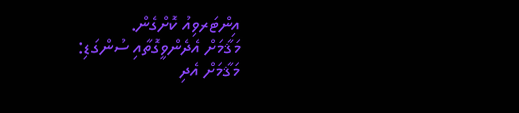އިންޓަރވިއު ކޮށްގެން.
މަޤާމަށް އެދެންވީގޮތާއި ސުންގަޑި:
މަޤާމަށް އެދި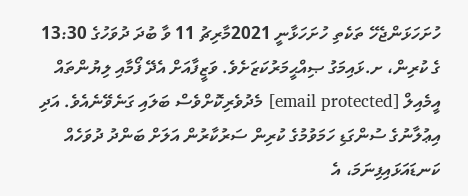ހުށަހަޅަންޖެހޭ ތަކެތި ހުށަހަޅާނީ 2021މާރިޗު 11 ވާ ބުދަ ދުވަހުގެ 13:30 ގެ ކުރިން، ށ.ޅައިމަގު ޞިއްޙީމަރުކަޒަށެވެ. ވަޒީފާއަށް އެދޭ ފޯމާއި ލިޔުންތައް އީމެއިލް [email protected] މެދުވެރިކޮށްވެސް ބަލައި ގަނެވޭނެއެވެ. އަދި އިޢުލާނުގެ ސުންގަޑި ހަމަވުމުގެ ކުރިން ސަރުކާރުން އަލަށް ބަންދު ދުވަހެއް ކަނޑައަޅައިފިނަމަ، އެ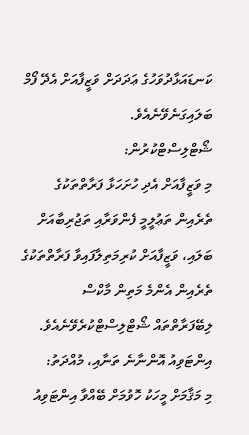ކަނޑައަޅާދުވަހުގެ ޢަދަދަށް ވަޒީފާއަށް އެދޭ ފޯމް ބަލައިގަނެވޭނެއެވެ.
ޝޯޓްލިސްޓްކުރުން:
މި ވަޒީފާއަށް އެދި ހުށަހަޅާ ފަރާތްތަކުގެ ތެރެއިން ތަޢުލީމީ ފެންވަރާއި ތަޖުރިބާއަށް ބަލައި، ވަޒީފާއަށް ކުރިމަތިލާފައިވާ ފަރާތްތަކުގެ ތެރެއިން އެންމެ މަތިން މާކްސް ލިބޭފަރާތްތައް ޝޯޓްލިސްޓްކުރެވޭނެއެވެ.
އިންޓަވިއު އޮންނާނެ ތަނާއި، މުއްދަތު:
މި މަޤާމަށް މީހަކު ހޮވުމަށް ބޭއްވާ އިންޓަވިއު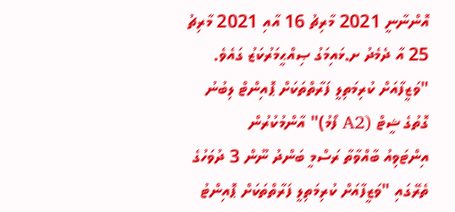އޮންނާނީ 2021 މާރިޗު 16 އާއި 2021 މާރިޗު 25 އާ ދެމެދު ށ.ޅައިމަގު ޞިއްޙީމަރުކަޒު ގައެވެ.
"ވަޒީފާއަށް ކުރިމަތިލީ ފަރާތްތަކަށް ޕޮއިންޓް ލިބުނު ގޮތުގެ ޝީޓް (A2 ފޯމު)" އާންމުކުރުން
އިންޓަވިއު ބާއްވާތާ ރަސްމީ ބަންދު ނޫން 3 ދުވަހުގެ ތެރޭގައި "ވަޒީފާއަށް ކުރިމަތިލީ ފަރާތްތަކަށް ޕޮއިންޓު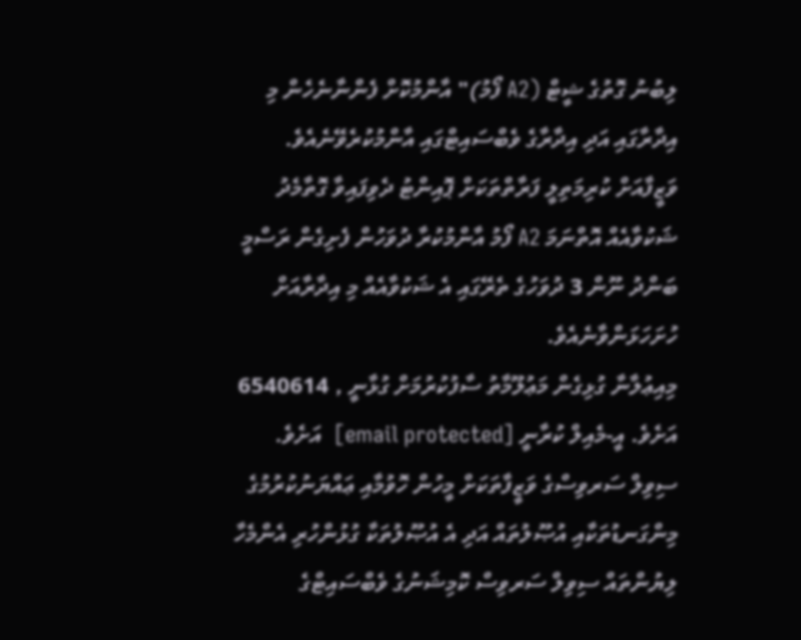ލިބުނު ގޮތުގެ ޝީޓް (A2 ފޯމު)" އާންމުކޮށް ފެންނާނެހެން މި އިދާރާގައި އަދި އިދާރާގެ ވެބްސައިޓްގައި އާންމުކުރެވޭނެއެވެ. ވަޒީފާއަށް ކުރިމަތިލީ ފަރާތްތަކަށް ޕޮއިންޓު ދެވިފައިވާ ގޮތާމެދު ޝަކުވާއެއް އޮތްނަމަ A2 ފޯމު އާންމުކުރާ ދުވަހުން ފެށިގެން ރަސްމީ ބަންދު ނޫން 3 ދުވަހުގެ ތެރޭގައި އެ ޝަކުވާއެއް މި އިދާރާއަށް ހުށަހަޅަންވާނެއެވެ.
މިއިޢުލާނާ ގުޅިގެން މަޢުލޫމާތު ސާފުކުރުމަށް ގުޅާނީ , 6540614 އަށެވެ. އީ-މެއިލް ކުރާނީ [email protected]  އަށެވެ.
ސިވިލް ސަރވިސްގެ ވަޒީފާތަކަށް މީހުން ހޮވުމާއި ޢައްޔަނުކުރުމުގެ މިންގަނޑުތަކާއި އުޞޫލުތައް އަދި އެ އުޞޫލުތަކާ ގުޅުންހުރި އެންމެހާ ލިޔުންތައް ސިވިލް ސަރވިސް ކޮމިޝަނުގެ ވެބްސައިޓްގެ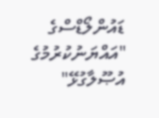ޑައުންލޯޑްސްގެ "އައްޔަނުކުރުމުގެ އުޞޫލާގުޅޭ"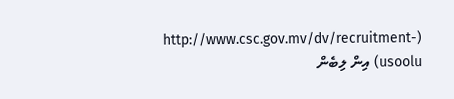(http://www.csc.gov.mv/dv/recruitment-usoolu) އިން ލިބެން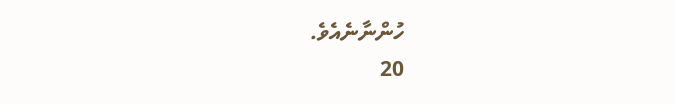ހުންނާނެއެވެ.
20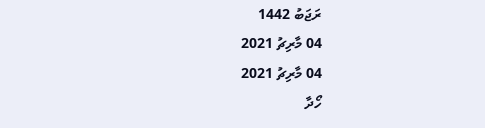ރަޖަބު 1442
04 މާރިޗު 2021
04 މާރިޗު 2021
ހޯދާ